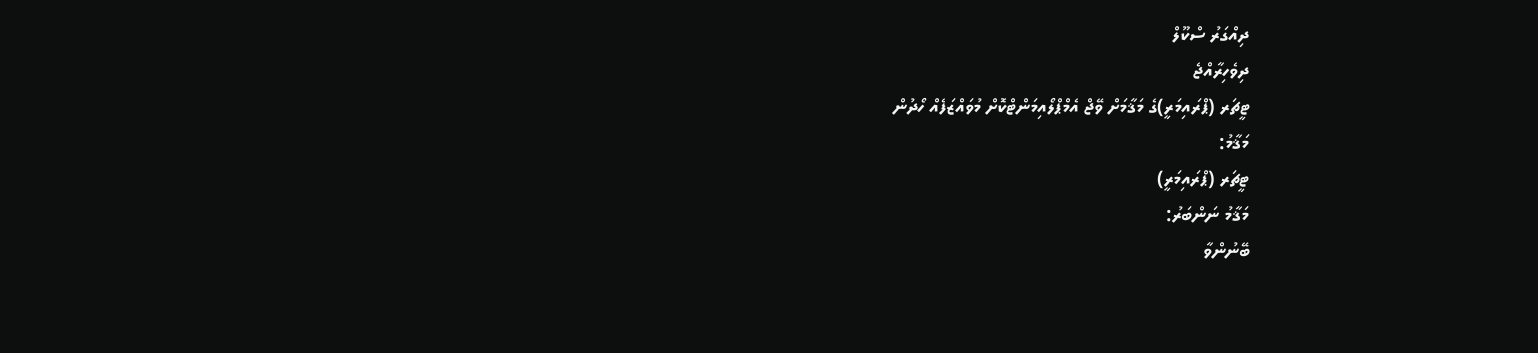ދިއްގަރު ސްކޫލް
ދިވެހިރާއްޖެ
ޓީޗަރ (ޕްރައިމަރީ)ގެ މަޤާމަށް ވޭޖް އެމްޕްލޯއިމަންޓްކޮށް މުވައްޒަފެއް ހޯދުން
މަޤާމު:
ޓީޗަރ (ޕްރައިމަރީ)
މަޤާމު ނަންބަރު:
ބޭނުންވާ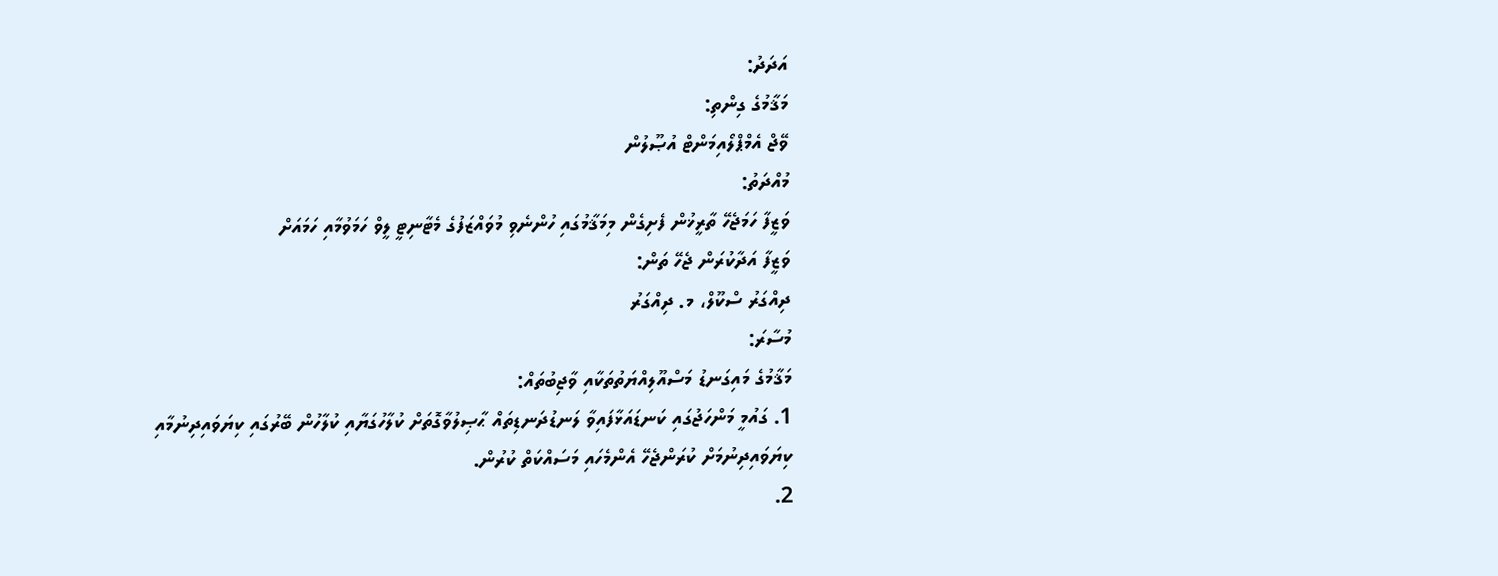އަދަދު:
މަޤާމުގެ ގިންތި:
ވޭޖް އެމްޕްލޯއިމަންޓް އުޞޫލުން
މުއްދަތު:
ވަޒީފާ ހަމަޖެހޭ ތާރީޚުން ފެށިގެން މިމަޤާމުގައި ހުންނެވި މުވައްޒަފުގެ މެޓާނިޓީ ލީވް ހަމަވުމާއި ހަމައަށް
ވަޒީފާ އަދާކުރަން ޖެހޭ ތަން:
ދިއްގަރު ސްކޫލް، މ. ދިއްގަރު
މުސާރަ:
މަޤާމުގެ މައިގަނޑު މަސްއޫލިއްޔަތުތަކާއި ވާޖިބުތައް:
1. ގައުމީ މަންހަޖުގައި ކަނޑައަޅާފައިވާ ލަނޑުދަނޑިތައް ޙާޞިލުވާގޮތަށް ކުލާހުގަޔާއި ކުލާހުން ބޭރުގައި ކިޔަވައިދިނުމާއި ކިޔަވައިދިނުމަށް ކުރަންޖެހޭ އެންމެހައި މަސައްކަތް ކުރުން.
2.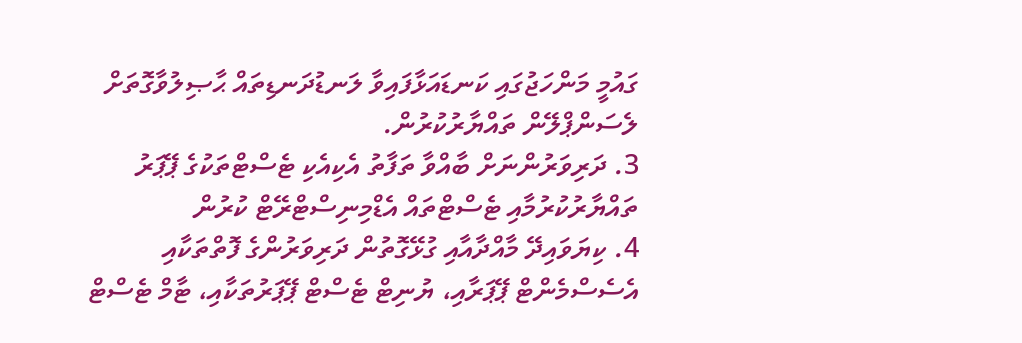ގައުމީ މަންހަޖުގައި ކަނޑައަޅާފައިވާ ލަނޑުދަނޑިތައް ޙާޞިލުވާގޮތަށް ލެސަންޕްލޭން ތައްޔާރުކުރުން.
3. ދަރިވަރުންނަށް ބާއްވާ ތަފާތު އެކިއެކި ޓެސްޓްތަކުގެ ޕޭޕަރު ތައްޔާރުކުރުމާއި ޓެސްޓްތައް އެޑްމިނިސްޓްރޭޓް ކުރުން
4. ކިޔަވައިދޭ މާއްދާއާއި ގުޅޭގޮތުން ދަރިވަރުންގެ ފޮތްތަކާއި އެސެސްމެންޓް ޕޭޕަރާއި، ޔުނިޓް ޓެސްޓް ޕޭޕަރުތަކާއި، ޓާމް ޓެސްޓް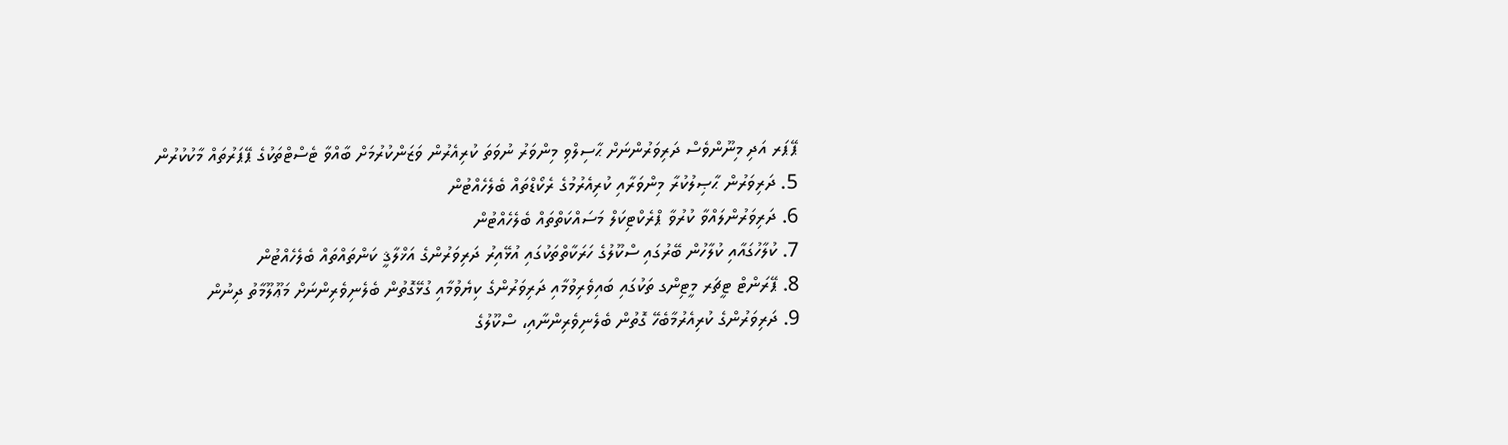ޕޭޕަރ އަދި މިނޫންވެސް ދަރިވަރުންނަށް ޙާސިލްވި މިންވަރު ނުވަތަ ކުރިއެރުން ވަޒަންކުރުމަށް ބާއްވާ ޓެސްޓްތަކުގެ ޕޭޕަރުތައް މާކުކުރުން
5. ދަރިވަރުން ޙާޞިލުކުރާ މިންވަރާއި ކުރިއެރުމުގެ ރެކޯޑްތައް ބެލެހެއްޓުން
6. ދަރިވަރުންލައްވާ ކުރުވާ ޕްރެކްޓިކަލް މަސައްކަތްތައް ބެލެހެއްޓުން
7. ކުލާހުގައާއި ކުލާހުން ބޭރުގައި ސްކޫލުގެ ހަރަކާތްތަކުގައި އުޅޭއިރު ދަރިވަރުންގެ އަޚްލާޤީ ކަންތައްތައް ބެލެހެއްޓުން
8. ޕޭރަންޓް ޓީޗަރ މީޓިންގ ތަކުގައި ބައިވެރިވުމާއި ދަރިވަރުންގެ ކިޔެވުމާއި ގުޅޭގޮތުން ބެލެނިވެރިންނަށް މަޢޫލޫމާތު ދިނުން
9. ދަރިވަރުންގެ ކުރިއެރުމާބެހޭ ގޮތުން ބެލެނިވެރިންނާއި، ސްކޫލުގެ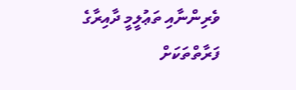ވެރިންނާއި ތަޢުލީމީ ދާއިރާގެ ފަރާތްތަކަށް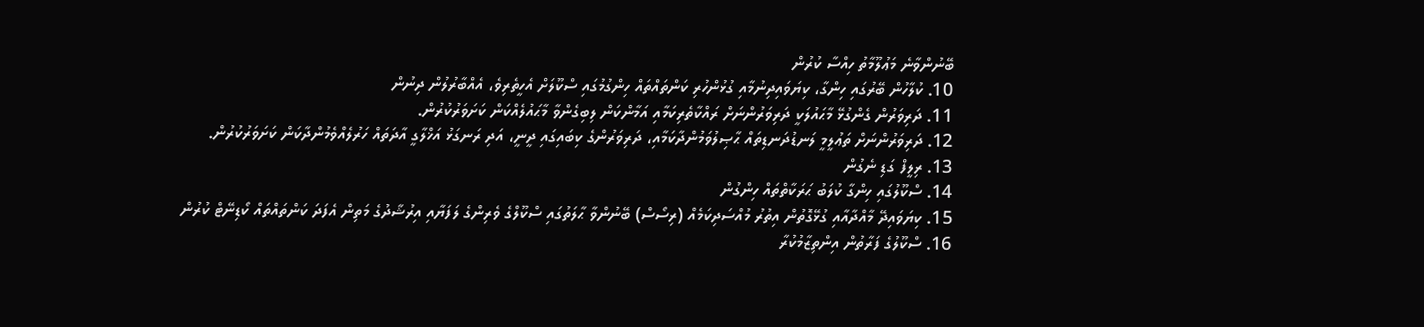ބޭނުންވާނެ މަޢުލޫމާތު ހިއްސާ ކުރުން
10. ކުލާހުން ބޭރުގައި ހިންގާ، ކިޔަވައިދިނުމާއި ގުޅުންހުރި ކަންތައްތައް ހިންގުމުގައި ސްކޫލަށް އެހީތެރިވެ، އެއްބާރުލުން ދިނުން
11. ދަރިވަރުން ގެންގުޅޭ މާޙައުލަކީ ދަރިވަރުންނަށް ރައްކާތެރިކަމާއި އަމާންކަން ލިބިގެންވާ މާޙައުލެއްކަން ކަށަވަރުކުރުން.
12. ދަރިވަރުންނަށް ތަޢުލީމީ ލަނޑުދަނޑިތައް ޙާޞިލުވަމުންދާކަމާއި، ދަރިވަރުންގެ ކިބައިގައި ދީނީ، އަދި ރަނގަޅު އަޚްލާގީ އާދަތައް ހަރުލެއްވެމުންދާކަން ކަށަވަރުކުރުން.
13. ރިލީފް ގަޑި ނެގުން
14. ސްކޫލުގައި ހިންގާ ކުލަބު ޙަރަކާތްތައް ހިންގުން
15. ކިޔަވައިދޭ މާއްދާއާއި ގުޅޭގޮތުން އިތުރު މުއްސަދިކަމެއް (ރިސޯސް) ބޭނުންވާ ޙާލަތުގައި ސްކޫލްގެ ވެރިންގެ ލަފަޔާއި އިރުޝާދުގެ މަތިން އެފަދަ ކަންތައްތައް ކޯޑިނޭޓް ކުރުން
16. ސްކޫލުގެ ފަރާތުން އިންތިޒާމުކުރާ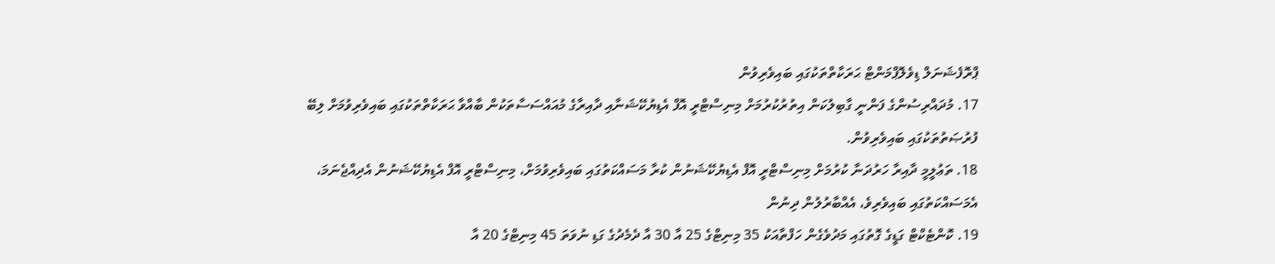ޕްރޮފެޝަނަލް ޑިވެލޮޕްމަންޓް ޙަރަކާތްތަކުގައި ބައިވެރިވުން
17. މުދައްރިސުންގެ ފަންނީ ގާބިލުކަން އިތުރުކުރުމަށް މިނިސްޓްރީ އޮފް އެޑިޔުކޭޝަނާއި ދާއިރާގެ މުއައްސަސާތަކުން ބާއްވާ ޙަރަކާތްތަކުގައި ބައިވެރިވުމަށް ލިބޭ ފުރުޞަތުތަކުގައި ބައިވެރިވުން.
18. ތަޢުލީމީ ދާއިރާ ހަރުދަނާ ކުރުމަށް މިނިސްޓްރީ އޮފް އެޑިޔުކޭޝަނުން ކުރާ މަސައްކަތުގައި ބައިވެރިވުމަށް، މިނިސްޓްރީ އޮފް އެޑިޔުކޭޝަނުން އެދިއްޖެނަމަ، އެމަސައްކަތުގައި ބައިވެރިވެ، އެއްބާރުލުން ދިނުން
19. ކޮންޓެކްޓް ގަޑީގެ ގޮތުގައި މަދުވެގެން ހަފްތާއަކު 35 މިނިޓްގެ 25 އާ 30 އާ ދެމެދުގެ ގަޑި ނުވަތަ 45 މިނިޓްގެ 20 އާ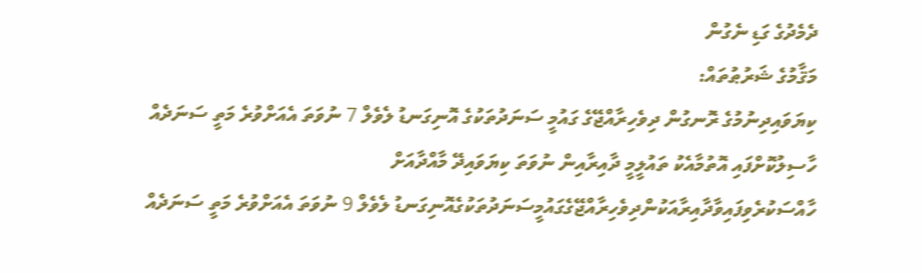ދެމެދުގެ ގަޑި ނެގުން
މަޤާމުގެ ޝަރުޠުތައް:
ކިޔަވައިދިނުމުގެ ރޮނގުން ދިވެހިރާއްޖޭގެ ގައުމީ ސަނަދުތަކުގެ އޮނިގަނޑު ލެވެލް 7 ނުވަތަ އެއަށްވުރެ މަތީ ސަނަދެއް ހާސިލުކޮށްފައި އޮތުމާއެކު ތައުލީމީ ދާއިރާއިން ނުވަތަ ކިޔަވައިދޭ މާއްދާއަށް ހާއްސަކުރެވިފައިވާދާއިރާއަކުންދިވެހިރާއްޖޭގެގައުމީސަނަދުތަކުގެއޮނިގަނޑު ލެވެލް 9 ނުވަތަ އެއަށްވުރެ މަތީ ސަނަދެއް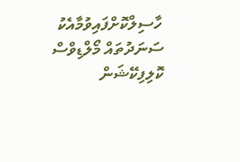ހާސިލްކޮށްފައިވުމާއެކު ސަނަދުތައް މޯލްޑިވްސް ކޮލިފިކޭޝަން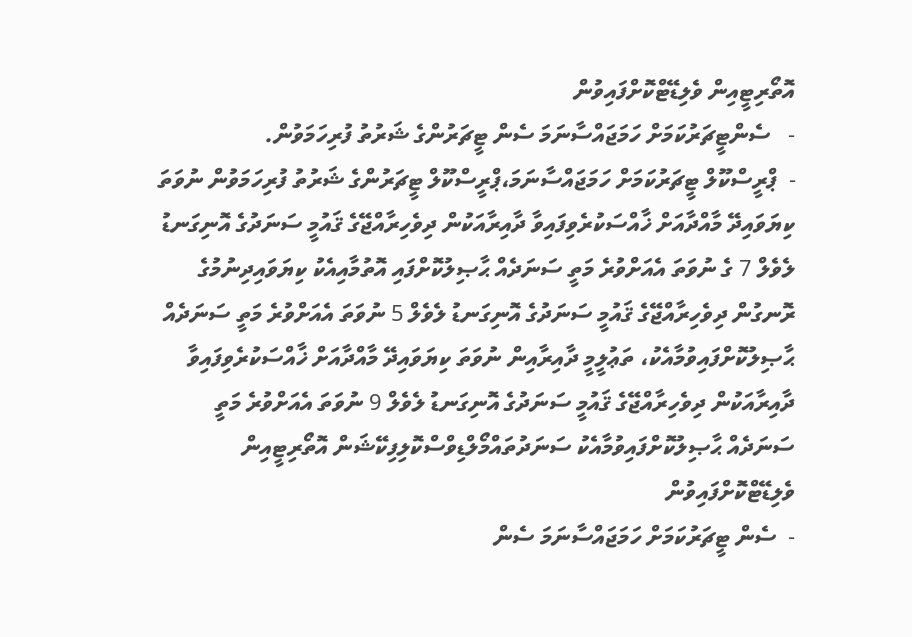އޮތޯރިޓީއިން ވެލިޑޭޓްކޮށްފައިވުން
-   ސެންޓީޗަރުކަމަށް ހަމަޖައްސާނަމަ ސެން ޓީޗަރުންގެ ޝަރުތު ފުރިހަމަވުން.
-  ޕްރީސްކޫލް ޓީޗަރުކަމަށް ހަމަޖައްސާނަމަ،ޕްރީސްކޫލް ޓީޗަރުންގެ ޝަރުތު ފުރިހަމަވުން ނުވަތަ
ކިޔަވައިދޭ މާއްދާއަށް ޚާއްސަކުރެވިފައިވާ ދާއިރާއަކުން ދިވެހިރާއްޖޭގެ ޤައުމީ ސަނަދުގެ އޮނިގަނޑު ލެވެލް 7 ގެ ނުވަތަ އެއަށްވުރެ މަތީ ސަނަދެއް ޙާޞިލުކޮށްފައި އޮތުމާއިއެކު ކިޔަވައިދިނުމުގެ ރޮނގުން ދިވެހިރާއްޖޭގެ ޤައުމީ ސަނަދުގެ އޮނިގަނޑު ލެވެލް 5 ނުވަތަ އެއަށްވުރެ މަތީ ސަނަދެއް ޙާޞިލުކޮށްފައިވުމާއެކު، ތަޢުލީމީ ދާއިރާއިން ނުވަތަ ކިޔަވައިދޭ މާއްދާއަށް ޚާއްސަކުރެވިފައިވާ ދާއިރާއަކުން ދިވެހިރާއްޖޭގެ ޤައުމީ ސަނަދުގެ އޮނިގަނޑު ލެވެލް 9 ނުވަތަ އެއަށްވުރެ މަތީ ސަނަދެއް ޙާޞިލުކޮށްފައިވުމާއެކު ސަނަދުތައްމޯލްޑިވްސްކޮލިފިކޭޝަން އޮތޯރިޓީއިން ވެލިޑޭޓްކޮށްފައިވުން
-  ސެން ޓީޗަރުކަމަށް ހަމަޖައްސާނަމަ ސެން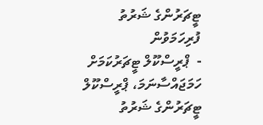ޓީޗަރުންގެ ޝަރުތު ފުރިހަމަވުން
-  ޕްރީސްކޫލް ޓީޗަރުކަމަށް ހަމަޖައްސާނަމަ، ޕްރީސްކޫލް ޓީޗަރުންގެ ޝަރުތު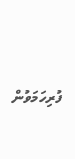ފުރިހަމަވުން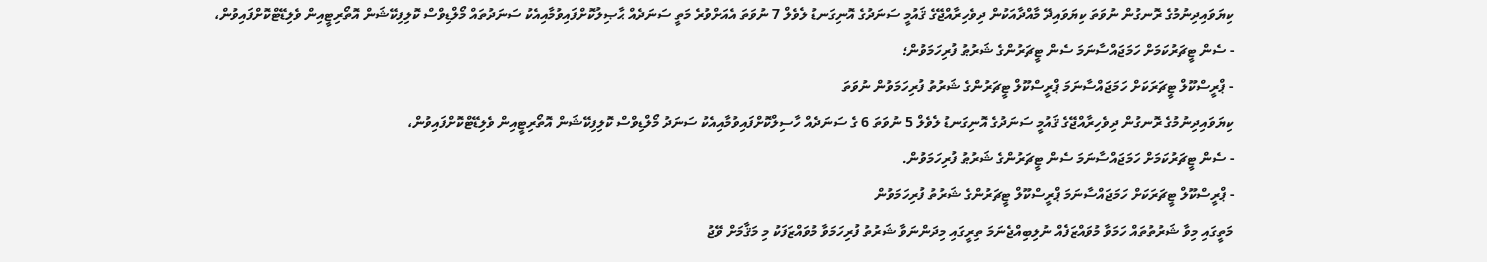ކިޔަވައިދިނުމުގެ ރޮނގުން ނުވަތަ ކިޔަވައިދޭ މާއްދާއަކުން ދިވެހިރާއްޖޭގެ ޤައުމީ ސަނަދުގެ އޮނިގަނޑު ލެވެލް 7 ނުވަތަ އެއަށްވުރެ މަތީ ސަނަދެއް ޙާޞިލުކޮށްފައިވުމާއިއެކު ސަނަދުތައް މޯލްޑިވްސް ކޮލިފިކޭޝަން އޮތޯރިޓީއިން ވެލިޑޭޓްކޮށްފައިވުން،
- ސެން ޓީޗަރުކަމަށް ހަމަޖައްސާނަމަ ސެން ޓީޗަރުންގެ ޝަރުޠު ފުރިހަމަވުން؛
- ޕްރީސްކޫލް ޓީޗަރަކަށް ހަމަޖައްސާނަމަ ޕްރީސްކޫލް ޓީޗަރުންގެ ޝަރުތު ފުރިހަމަވުން ނުވަތަ
ކިޔަވައިދިނުމުގެ ރޮނގުން ދިވެހިރާއްޖޭގެ ޤައުމީ ސަނަދުގެ އޮނިގަނޑު ލެވެލް 5 ނުވަތަ 6 ގެ ސަނަދެއް ހާސިލްކޮށްފައިވުމާއިއެކު ސަނަދު މޯލްޑިވްސް ކޮލިފިކޭޝަން އޮތޯރިޓީއިން ވެލިޑޭޓްކޮށްފައިވުން،
- ސެން ޓީޗަރުކަމަށް ހަމަޖައްސާނަމަ ސެން ޓީޗަރުންގެ ޝަރުޠު ފުރިހަމަވުން.
- ޕްރީސްކޫލް ޓީޗަރަކަށް ހަމަޖައްސާނަމަ ޕްރީސްކޫލް ޓީޗަރުންގެ ޝަރުތު ފުރިހަމަވުން
މަތީގައި މިވާ ޝަރުތުތައް ހަމަވާ މުވައްޒަފެއް ނުލިބިއްޖެނަމަ ތިރީގައި މިދަންނަވާ ޝަރުތު ފުރިހަމަވާ މުވައްޒަފަކު މި މަޤާމަށް ވޭޖު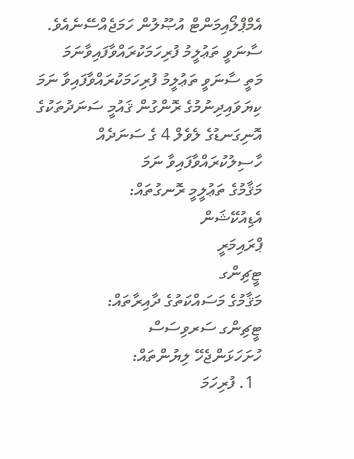އެމްޕްލޯއިމަންޓް އުޞޫލުން ހަމަޖެއްސޭނެއެވެ.
ސާނަވީ ތަޢުލީމު ފުރިހަމަކުރައްވާފައިވާނަމަ
މަތީ ސާނަވީ ތަޢުލީމު ފުރިހަމަކުރައްވާފައިވާ ނަމަ
ކިޔަވައިދިނުމުގެ ރޮންގުން ޤައުމީ ސަނަދުތަކުގެ އޮނިގަނޑުގެ ލެވެލް 4 ގެ ސަނަދެއް ހާސިލުކުރައްވާފައިވާ ނަމަ
މަޤާމުގެ ތަޢުލީމީ ރޮނގުތައް:
އެޑިއުކޭޝަން
ޕްރައިމަރީ
ޓީޗިންގ
މަޤާމުގެ މަސައްކަތުގެ ދާއިރާތައް:
ޓީޗިންގ ސަރވިސަސް
ހުށަހަޅަންޖެހޭ ލިޔުންތައް:
  1. ފުރިހަމަ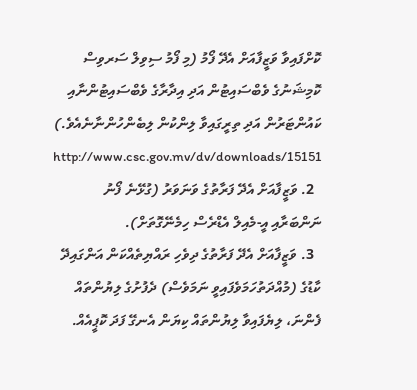ކޮށްފައިވާ ވަޒީފާއަށް އެދޭ ފޯމު (މި ފޯމު ސިވިލް ސަރވިސް ކޮމިޝަނުގެ ވެބްސައިޓުން އަދި އިދާރާގެ ވެބްސައިޓުންނާއި ކައުންޓަރުން އަދި ތިރީގައިވާ ލިންކުން ލިބެންހުންނާނެއެވެ.) http://www.csc.gov.mv/dv/downloads/15151
  2. ވަޒީފާއަށް އެދޭ ފަރާތުގެ ވަނަވަރު (ގުޅޭނެ ފޯނު ނަންބަރާއި އީ-މެއިލް އެޑްރެސް ހިމެނޭގޮތަށް).
  3. ވަޒީފާއަށް އެދޭ ފަރާތުގެ ދިވެހި ރައްޔިތެއްކަން އަންގައިދޭ ކާޑުގެ (މުއްދަތުހަމަވެފައިވީ ނަމަވެސް) ދެފުށުގެ ލިޔުންތައް ފެންނަ، ލިޔެފައިވާ ލިޔުންތައް ކިޔަން އެނގޭ ފަދަ ކޮޕީއެއް.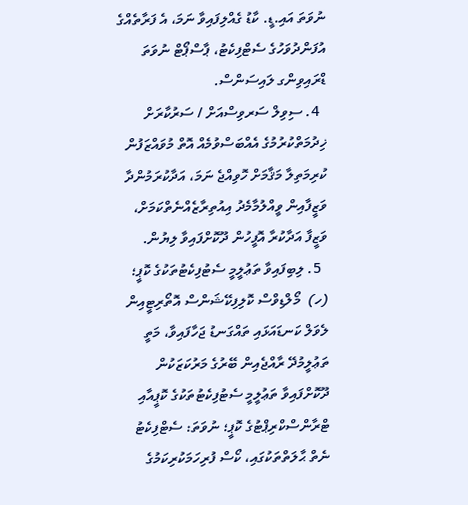ނުވަތަ އައި.ޑީ. ކާޑު ގެއްލިފައިވާ ނަމަ، އެ ފަރާތެއްގެ އުފަންދުވަހުގެ ސެޓްފިކެޓު، ޕާސްޕޯޓް ނުވަތަ ޑްރައިވިންގ ލައިސަންސް.
  4. ސިވިލް ސަރވިސްއަށް / ސަރުކާރަށް ޚިދުމަތްކުރުމުގެ އެއްބަސްވުމެއް އޮތް މުވައްޒަފުން ކުރިމަތިލާ މަޤާމަށް ހޮވިއްޖެ ނަމަ، އަދާކުރަމުންދާ ވަޒީފާއިން ވީއްލުމާމެދު އިއުތިރާޒެއްނެތްކަމަށް، ވަޒީފާ އަދާކުރާ އޮފީހުން ދޫކޮށްފައިވާ ލިޔުން.
  5. ލިބިފައިވާ ތަޢުލީމީ ސެޓުފިކެޓުތަކުގެ ކޮޕީ؛
(ހ)  މޯލްޑިވްސް ކޮލިފިކޭޝަންސް އޮތޯރިޓީއިން ލެވަލް ކަނޑައަޅައި ތައްގަނޑު ޖަހާފައިވާ، މަތީ ތަޢުލީމުދޭ ރާއްޖެއިން ބޭރުގެ މަރުކަޒަކުން ދޫކޮށްފައިވާ ތަޢުލީމީ ސެޓުފިކެޓުތަކުގެ ކޮޕީއާއި ޓްރާންސްކްރިޕްޓުގެ ކޮޕީ؛ ނުވަތަ: ސެޓްފިކެޓު ނެތް ޙާލަތްތަކުގައި، ކޯސް ފުރިހަމަކުރިކަމުގެ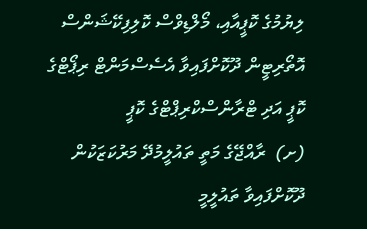ލިޔުމުގެ ކޮޕީއާއި، މޯލްޑިވްސް ކޮލިފިކޭޝަންސް އޮތޯރިޓީން ދޫކޮށްފައިވާ އެސެސްމަންޓް ރިޕޯޓްގެ ކޮޕީ އަދި ޓްރާންސްކްރިޕްޓްގެ ކޮޕީ
(ށ)  ރާއްޖޭގެ މަތީ ތައުލީމުދޭ މަރުކަޒަކުން ދޫކޮށްފައިވާ ތައުލީމީ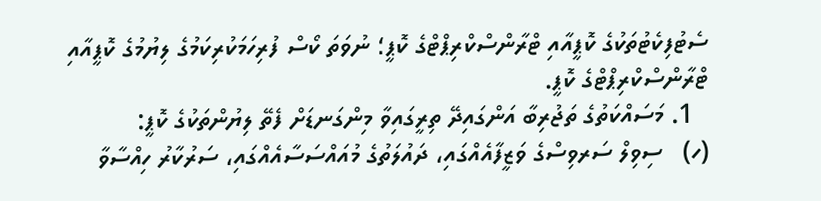ސެޓުފިކެޓުތަކުގެ ކޮޕީއާއި ޓްރާންސްކްރިޕްޓްގެ ކޮޕީ؛ ނުވަތަ ކޯސް ފުރިހަމަކުރިކަމުގެ ލިޔުމުގެ ކޮޕީއާއި ޓްރާންސްކްރިޕްޓްގެ ކޮޕީ.
  1. މަސައްކަތުގެ ތަޖުރިބާ އަންގައިދޭ ތިރީގައިވާ މިންގަނޑަށް ފެތޭ ލިޔުންތަކުގެ ކޮޕީ:
(ހ)   ސިވިލް ސަރވިސްގެ ވަޒީފާއެއްގައި، ދައުލަތުގެ މުއައްސަސާއެއްގައި، ސަރުކާރު ހިއްސާވާ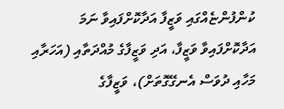ކުންފުންޏެއްގައި ވަޒީފާ އަދާކޮށްފައިވާ ނަމަ އަދާކޮށްފައިވާ ވަޒީފާ، އަދި ވަޒީފާގެ މުއްދަތާއި (އަހަރާއި މަހާއި ދުވަސް އެނގޭގޮތަށް)، ވަޒީފާގެ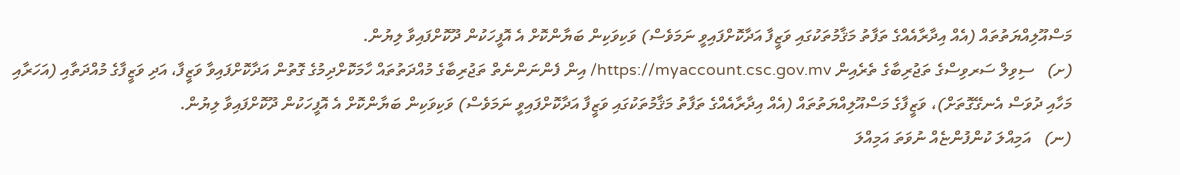މަސްއޫލިއްޔަތުތައް (އެއް އިދާރާއެއްގެ ތަފާތު މަޤާމުތަކުގައި ވަޒީފާ އަދާކޮށްފައިވީ ނަމަވެސް) ވަކިވަކިން ބަޔާންކޮށް އެ އޮފީހަކުން ދޫކޮށްފައިވާ ލިޔުން.
(ށ)   ސިވިލް ސަރވިސްގެ ތަޖުރިބާގެ ތެރެއިން https://myaccount.csc.gov.mv/ އިން ފެންނަންނެތް ތަޖުރިބާގެ މުއްދަތުތައް ހާމަކޮށްދިމުގެ ގޮތުން އަދާކޮށްފައިވާ ވަޒީފާ، އަދި ވަޒީފާގެ މުއްދަތާއި (އަހަރާއި މަހާއި ދުވަސް އެނގޭގޮތަށް)، ވަޒީފާގެ މަސްއޫލިއްޔަތުތައް (އެއް އިދާރާއެއްގެ ތަފާތު މަޤާމުތަކުގައި ވަޒީފާ އަދާކޮށްފައިވީ ނަމަވެސް) ވަކިވަކިން ބަޔާންކޮށް އެ އޮފީހަކުން ދޫކޮށްފައިވާ ލިޔުން.
(ނ)   އަމިއްލަ ކުންފުންޏެއް ނުވަތަ އަމިއްލަ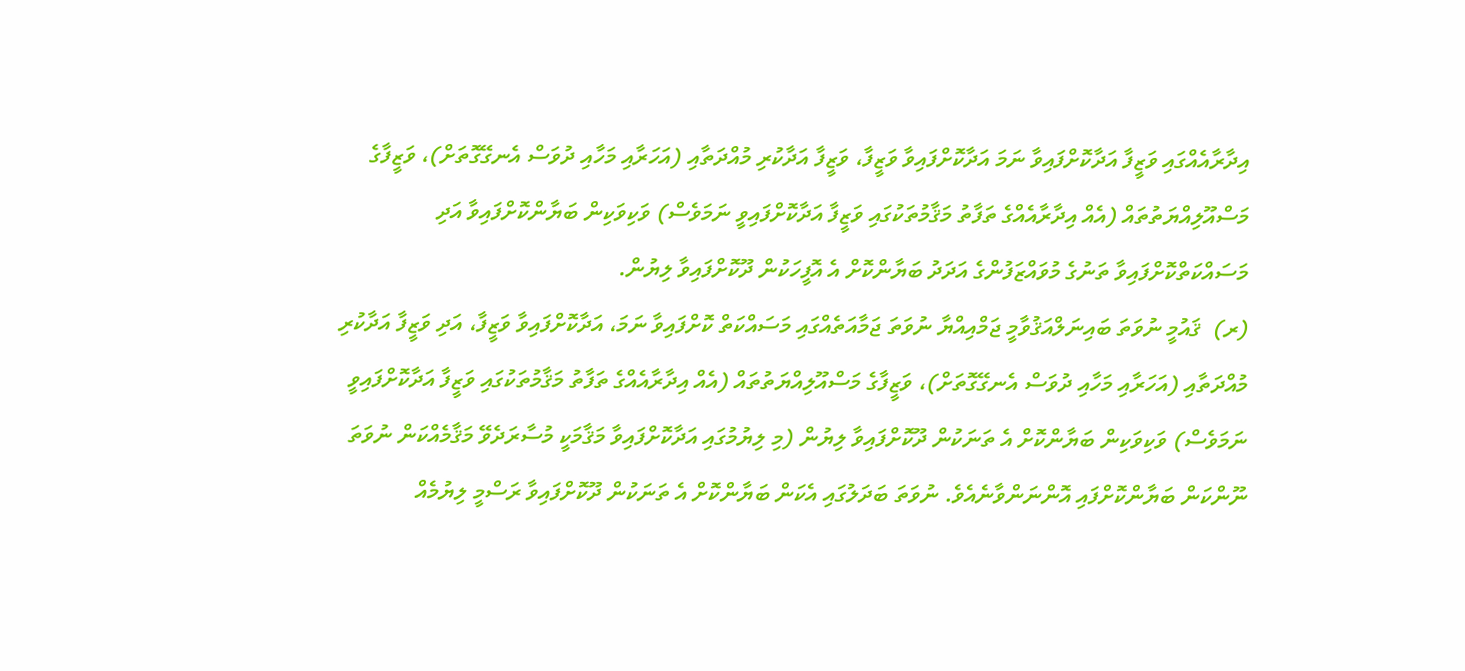އިދާރާއެއްގައި ވަޒީފާ އަދާކޮށްފައިވާ ނަމަ އަދާކޮށްފައިވާ ވަޒީފާ، ވަޒީފާ އަދާކުރި މުއްދަތާއި (އަހަރާއި މަހާއި ދުވަސް އެނގޭގޮތަށް)، ވަޒީފާގެ މަސްއޫލިއްޔަތުތައް (އެއް އިދާރާއެއްގެ ތަފާތު މަޤާމުތަކުގައި ވަޒީފާ އަދާކޮށްފައިވީ ނަމަވެސް) ވަކިވަކިން ބަޔާންކޮށްފައިވާ އަދި މަސައްކަތްކޮށްފައިވާ ތަނުގެ މުވައްޒަފުންގެ އަދަދު ބަޔާންކޮށް އެ އޮފީހަކުން ދޫކޮށްފައިވާ ލިޔުން.
(ރ)  ޤައުމީ ނުވަތަ ބައިނަލްއަޤުވާމީ ޖަމްއިއްޔާ ނުވަތަ ޖަމާއަތެއްގައި މަސައްކަތް ކޮށްފައިވާ ނަމަ، އަދާކޮށްފައިވާ ވަޒީފާ، އަދި ވަޒީފާ އަދާކުރި މުއްދަތާއި (އަހަރާއި މަހާއި ދުވަސް އެނގޭގޮތަށް)، ވަޒީފާގެ މަސްއޫލިއްޔަތުތައް (އެއް އިދާރާއެއްގެ ތަފާތު މަޤާމުތަކުގައި ވަޒީފާ އަދާކޮށްފައިވީ ނަމަވެސް) ވަކިވަކިން ބަޔާންކޮށް އެ ތަނަކުން ދޫކޮށްފައިވާ ލިޔުން (މި ލިޔުމުގައި އަދާކޮށްފައިވާ މަޤާމަކީ މުސާރަދެވޭ މަޤާމެއްކަން ނުވަތަ ނޫންކަން ބަޔާންކޮށްފައި އޮންނަންވާނެއެވެ. ނުވަތަ ބަދަލުގައި އެކަން ބަޔާންކޮށް އެ ތަނަކުން ދޫކޮށްފައިވާ ރަސްމީ ލިޔުމެއް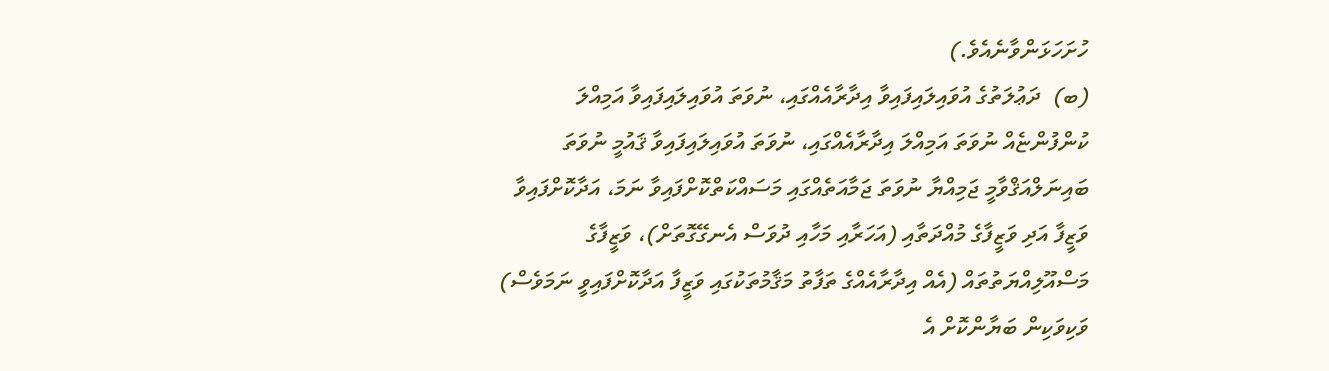ހުށަހަޅަންވާނެއެވެ.)
(ބ)  ދަޢުލަތުގެ އުވައިލައިފައިވާ އިދާރާއެއްގައި، ނުވަތަ އުވައިލައިފައިވާ އަމިއްލަ ކުންފުންޏެއް ނުވަތަ އަމިއްލަ އިދާރާއެއްގައި، ނުވަތަ އުވައިލައިފައިވާ ޤައުމީ ނުވަތަ ބައިނަލްއަޤްވާމީ ޖަމިއްޔާ ނުވަތަ ޖަމާއަތެއްގައި މަސައްކަތްކޮށްފައިވާ ނަމަ، އަދާކޮށްފައިވާ ވަޒީފާ އަދި ވަޒީފާގެ މުއްދަތާއި (އަހަރާއި މަހާއި ދުވަސް އެނގޭގޮތަށް)، ވަޒީފާގެ މަސްއޫލިއްޔަތުތައް (އެއް އިދާރާއެއްގެ ތަފާތު މަޤާމުތަކުގައި ވަޒީފާ އަދާކޮށްފައިވީ ނަމަވެސް) ވަކިވަކިން ބަޔާންކޮށް އެ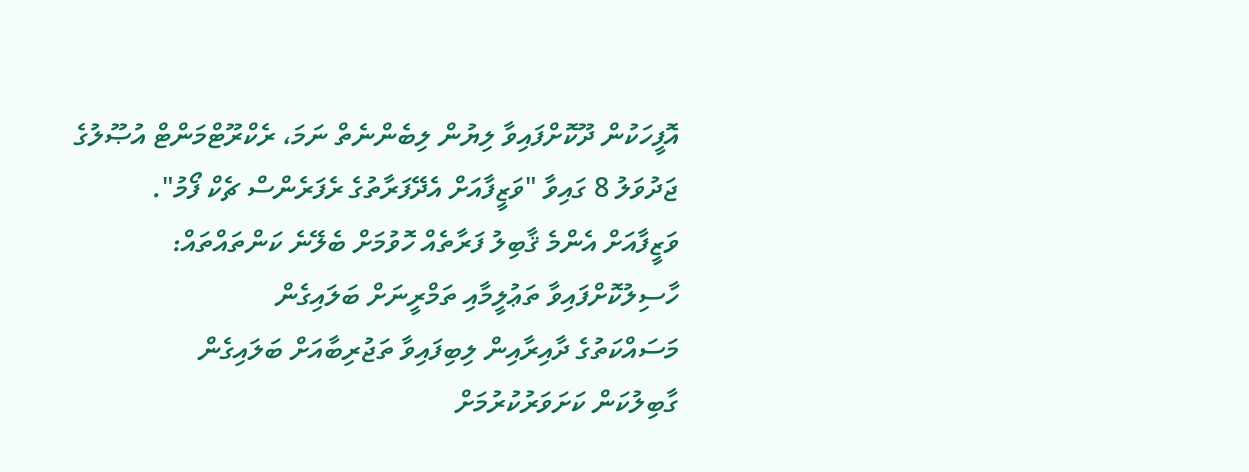އޮފީހަކުން ދޫކޮށްފައިވާ ލިޔުން ލިބެންނެތް ނަމަ، ރެކްރޫޓްމަންޓް އުޞޫލުގެ ޖަދުވަލު 8 ގައިވާ "ވަޒީފާއަށް އެދޭފަރާތުގެ ރެފަރެންސް ޗެކް ފޯމު".
ވަޒީފާއަށް އެންމެ ޤާބިލު ފަރާތެއް ހޮވުމަށް ބެލޭނެ ކަންތައްތައް:
ހާސިލުކޮށްފައިވާ ތަޢުލީމާއި ތަމްރީނަށް ބަލައިގެން
މަސައްކަތުގެ ދާއިރާއިން ލިބިފައިވާ ތަޖުރިބާއަށް ބަލައިގެން
ގާބިލުކަން ކަށަވަރުކުރުމަށް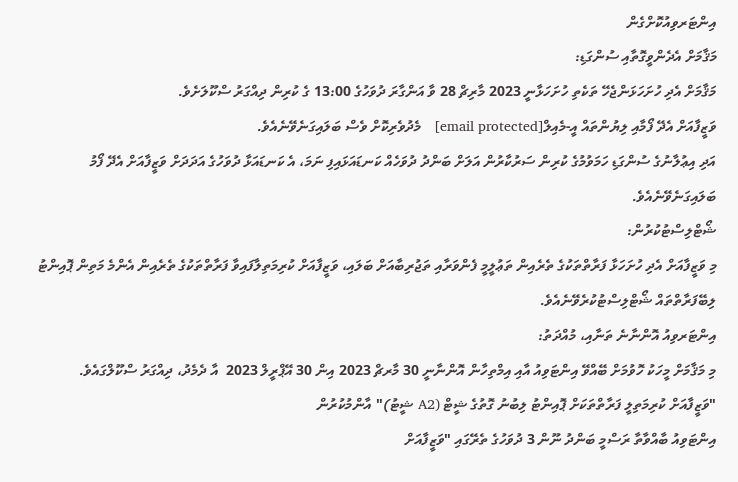އިންޓަރވިއުކޮށްގެން
މަޤާމަށް އެދެންވީގޮތާއި ސުންގަޑި:
މަޤާމަށް އެދި ހުށަހަޅަންޖެހޭ ތަކެތި ހުށަހަޅާނީ 2023 މާރިޗް 28 ވާ އަންގާރަ ދުވަހުގެ 13:00 ގެ ކުރިން ދިއްގަރު ސްކޫލަށެވެ.
ވަޒީފާއަށް އެދޭ ފޯމާއި ލިޔުންތައް އީ-މެއިލް[email protected]   މެދުވެރިކޮށް ވެސް ބަލައިގަނެވޭނެއެވެ.
އަދި އިޢުލާނުގެ ސުންގަޑި ހަމަވުމުގެ ކުރިން ސަރުކާރުން އަލަށް ބަންދު ދުވަހެއް ކަނޑައަޅައިފި ނަމަ، އެ ކަނޑައަޅާ ދުވަހުގެ އަދަދަށް ވަޒީފާއަށް އެދޭ ފޯމު ބަލައިގަނެވޭނެއެވެ.
ޝޯޓްލިސްޓުކުރުން:
މި ވަޒީފާއަށް އެދި ހުށަހަޅާ ފަރާތްތަކުގެ ތެރެއިން ތަޢުލީމީ ފެންވަރާއި ތަޖުރިބާއަށް ބަލައި، ވަޒީފާއަށް ކުރިމަތިލާފައިވާ ފަރާތްތަކުގެ ތެރެއިން އެންމެ މަތިން ޕޮއިންޓު ލިބޭފަރާތްތައް ޝޯޓްލިސްޓުކުރެވޭނެއެވެ.
އިންޓަރވިއު އޮންނާނެ ތަނާއި، މުއްދަތު:
މި މަޤާމަށް މީހަކު ހޮވުމަށް ބޭއްވޭ އިންޓަވިއު އާއި އިމްތިހާން އޮންނާނީ 30 މާރޗް 2023 އިން 30 އޭޕްރީލް 2023  އާ ދެމެދު، ދިއްގަރު ސްކޫލްގައެވެ.
"ވަޒީފާއަށް ކުރިމަތިލީ ފަރާތްތަކަށް ޕޮއިންޓު ލިބުނު ގޮތުގެ ޝީޓް (A2 ޝީޓު)" އާންމުކުރުން
އިންޓަވިއު ބާއްވާތާ ރަސްމީ ބަންދު ނޫން 3 ދުވަހުގެ ތެރޭގައި "ވަޒީފާއަށް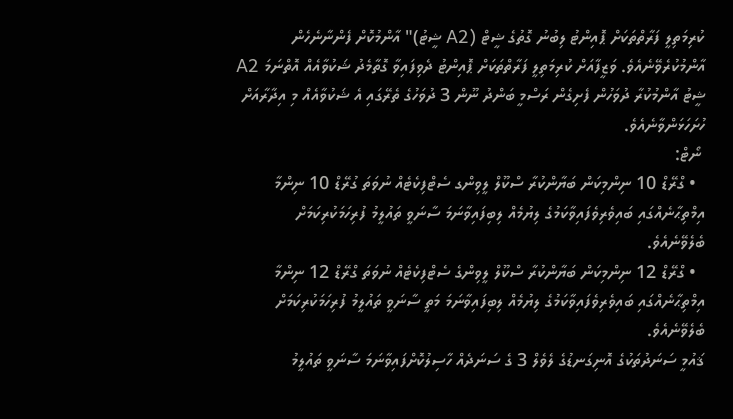ކުރިމަތިލީ ފަރާތްތަކަށް ޕޮއިންޓު ލިބުނު ގޮތުގެ ޝީޓް (A2 ޝީޓު)" އާންމުކޮށް ފެންނާނެހެން އާންމުކުރެވޭނެއެވެ. ވަޒީފާއަށް ކުރިމަތިލީ ފަރާތްތަކަށް ޕޮއިންޓު ދެވިފައިވާ ގޮތާމެދު ޝަކުވާއެއް އޮތްނަމަ A2 ޝީޓު އާންމުކުރާ ދުވަހުން ފެށިގެން ރަސްމީ ބަންދު ނޫން 3 ދުވަހުގެ ތެރޭގައި އެ ޝަކުވާއެއް މި އިދާރާއަށް ހުށަހަޅަންވާނެއެވެ.
 ނޯޓް:
  • ގްރޭޑް 10 ނިންމިކަން ބަޔާންކުރާ ސްކޫލް ލީވިންގ ސެޓްފިކެޓެއް ނުވަތަ ގުރޭޑް 10 ނިންމާ އިމްތިޙާނެއްގައި ބައިވެރިވެފައިވާކަމުގެ ލިޔުމެއް ލިބިފައިވާނަމަ ސާނަވީ ތައުލީމު ފުރިހަމަކުރިކަމަށް ބެލެވޭނެއެވެ.
  • ގްރޭޑް 12 ނިންމިކަން ބަޔާންކުރާ ސްކޫލް ލީވިންގެ ސެޓްފިކެޓެއް ނުވަތަ ގްރޭޑް 12 ނިންމާ އިމްތިޙާނެއްގައި ބައިވެރިވެފައިވާކަމުގެ ލިޔުމެއް ލިބިފައިވާނަމަ މަތީ ސާނަވީ ތައުލީމު ފުރިހަމަކުރިކަމަށް ބެލެވޭނެއެވެ.
ޤައުމީ ސަނަދުތަކުގެ އޮނިގަނޑުގެ ލެވެލް 3 ގެ ސަނަދެއް ހާސިލުކޮށްފައިވާނަމަ ސާނަވީ ތައުލީމު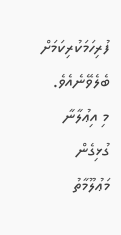ފުރިހަމަކުރިކަމަށް ބެލެވޭނެއެވެ.
މި އިޢުލާނާ ގުޅިގެން މަޢުލޫމާތު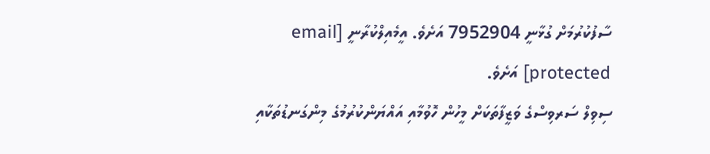ސާފުކުރުމަށް ގުޅާނީ 7952904 އަށެވެ. އީމެއިލްކުރާނީ [email protected] އަށެވެ.
ސިވިލް ސަރވިސްގެ ވަޒީފާތަކަށް މީހުން ހޮވުމާއި އައްޔަންކުރުމުގެ މިންގަނޑުތަކާއި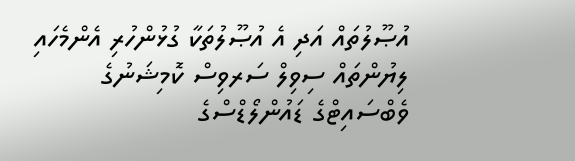އުޞޫލުތައް އަދި އެ އުޞޫލުތަކާ ގުޅުންހުރި އެންމެހައި ލިޔުންތައް ސިވިލް ސަރވިސް ކޮމިޝަނުގެ ވެބްސައިޓްގެ ޑައުންލޯޑްސްގެ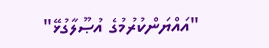"އައްޔަންކުރުމުގެ އުޞޫލާގުޅޭ"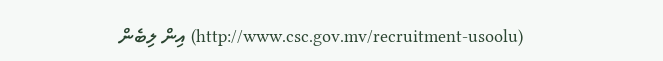(http://www.csc.gov.mv/recruitment-usoolu) އިން ލިބެން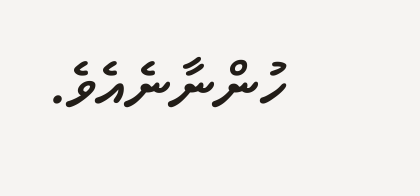ހުންނާނެއެވެ.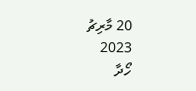20 މާރިޗު 2023
ހޯދާ